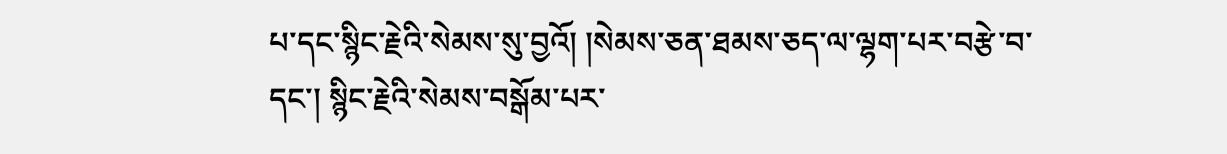པ་དང་སྙིང་རྗེའི་སེམས་སུ་བྱའོ། །སེམས་ཅན་ཐམས་ཅད་ལ་ལྷག་པར་བརྩེ་བ་དང་། སྙིང་རྗེའི་སེམས་བསྒོམ་པར་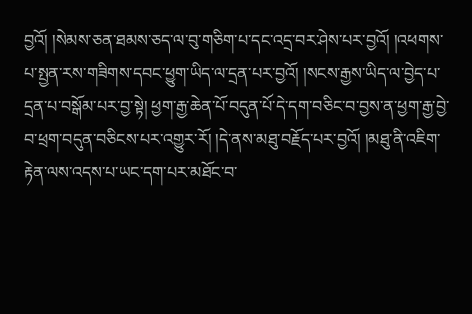བྱའོ། །སེམས་ཅན་ཐམས་ཅད་ལ་བུ་གཅིག་པ་དང་འདྲ་བར་ཤེས་པར་བྱའོ། །འཕགས་པ་སྤྱན་རས་གཟིགས་དབང་ཕྱུག་ཡིད་ལ་དྲན་པར་བྱའོ། །སངས་རྒྱས་ཡིད་ལ་བྱེད་པ་དྲན་པ་བསྒོམ་པར་བྱ་སྟེ། ཕྱག་རྒྱ་ཆེན་པོ་བདུན་པོ་དེ་དག་བཅིང་བ་བྱས་ན་ཕྱག་རྒྱ་བྱེ་བ་ཕྲག་བདུན་བཅིངས་པར་འགྱུར་རོ། །དེ་ནས་མཐུ་བརྗོད་པར་བྱའོ། །མཐུ་ནི་འཇིག་རྟེན་ལས་འདས་པ་ཡང་དག་པར་མཐོང་བ་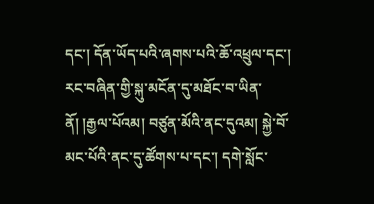དང་། དོན་ཡོད་པའི་ཞགས་པའི་ཆོ་འཕྲུལ་དང་། རང་བཞིན་གྱི་སྐུ་མངོན་དུ་མཐོང་བ་ཡིན་ནོ། །རྒྱལ་པོའམ། བཙུན་མོའི་ནང་དུའམ། སྐྱེ་བོ་མང་པོའི་ནང་དུ་ཚོགས་པ་དང་། དགེ་སློང་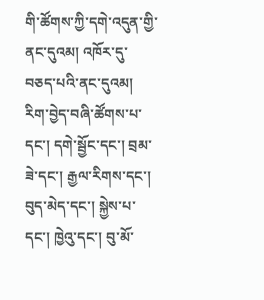གི་ཚོགས་ཀྱི་དགེ་འདུན་གྱི་ནང་དུའམ། འཁོར་དུ་བཅད་པའི་ནང་དུའམ། རིག་བྱེད་བཞི་ཚོགས་པ་དང་། དགེ་སྦྱོང་དང་། བྲམ་ཟེ་དང་། རྒྱལ་རིགས་དང་། བུད་མེད་དང་། སྐྱེས་པ་དང་། ཁྱེའུ་དང་། བུ་མོ་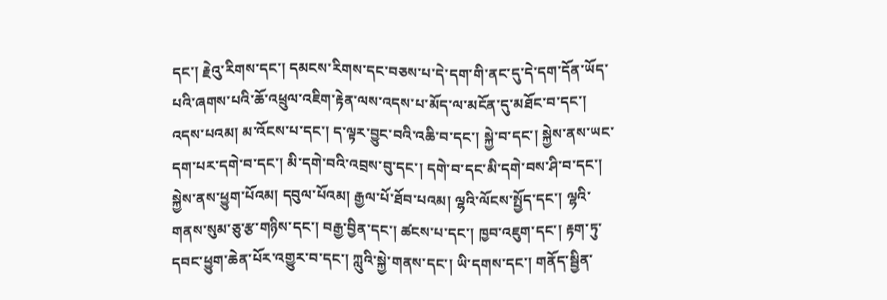དང་། རྗེའུ་རིགས་དང་། དམངས་རིགས་དང་བཅས་པ་དེ་དག་གི་ནང་དུ་དེ་དག་དོན་ཡོད་པའི་ཞགས་པའི་ཆོ་འཕྲུལ་འཇིག་རྟེན་ལས་འདས་པ་མོད་ལ་མངོན་དུ་མཐོང་བ་དང་། འདས་པའམ། མ་འོངས་པ་དང་། ད་ལྟར་བྱུང་བའི་འཆི་བ་དང་། སྐྱེ་བ་དང་། སྐྱེས་ནས་ཡང་དག་པར་དགེ་བ་དང་། མི་དགེ་བའི་འབྲས་བུ་དང་། དགེ་བ་དང་མི་དགེ་བས་ཤི་བ་དང་། སྐྱེས་ནས་ཕྱུག་པོའམ། དབུལ་པོའམ། རྒྱལ་པོ་ཐོབ་པའམ། ལྷའི་ལོངས་སྤྱོད་དང་། ལྷའི་གནས་སུམ་ཅུ་རྩ་གཉིས་དང་། བརྒྱ་བྱིན་དང་། ཚངས་པ་དང་། ཁྱབ་འཇུག་དང་། རྟག་ཏུ་དབང་ཕྱུག་ཆེན་པོར་འགྱུར་བ་དང་། ཀླུའི་སྐྱེ་གནས་དང་། ཡི་དགས་དང་། གནོད་སྦྱིན་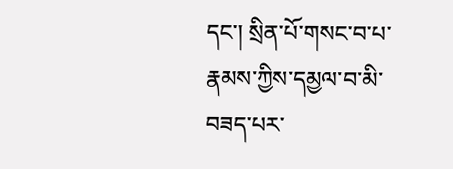དང་། སྲིན་པོ་གསང་བ་པ་རྣམས་ཀྱིས་དམྱལ་བ་མི་བཟད་པར་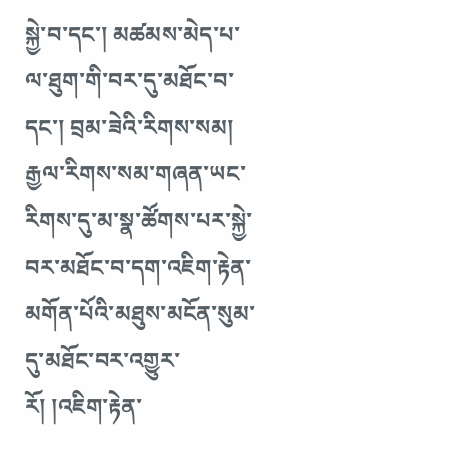སྐྱེ་བ་དང་། མཚམས་མེད་པ་ལ་ཐུག་གི་བར་དུ་མཐོང་བ་དང་། བྲམ་ཟེའི་རིགས་སམ། རྒྱལ་རིགས་སམ་གཞན་ཡང་རིགས་དུ་མ་སྣ་ཚོགས་པར་སྐྱེ་བར་མཐོང་བ་དག་འཇིག་རྟེན་མགོན་པོའི་མཐུས་མངོན་སུམ་དུ་མཐོང་བར་འགྱུར་རོ། །འཇིག་རྟེན་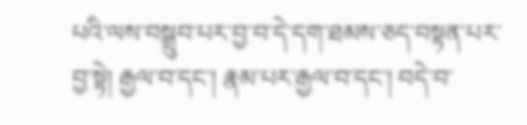པའི་ལས་བསྒྲུབ་པར་བྱ་བ་དེ་དག་ཐམས་ཅད་བསྟན་པར་བྱ་སྟེ། རྒྱལ་བ་དང་། རྣམ་པར་རྒྱལ་བ་དང་། བདེ་བ་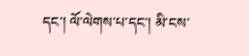དང་། ལོ་ལེགས་པ་དང་། མི་ངས་